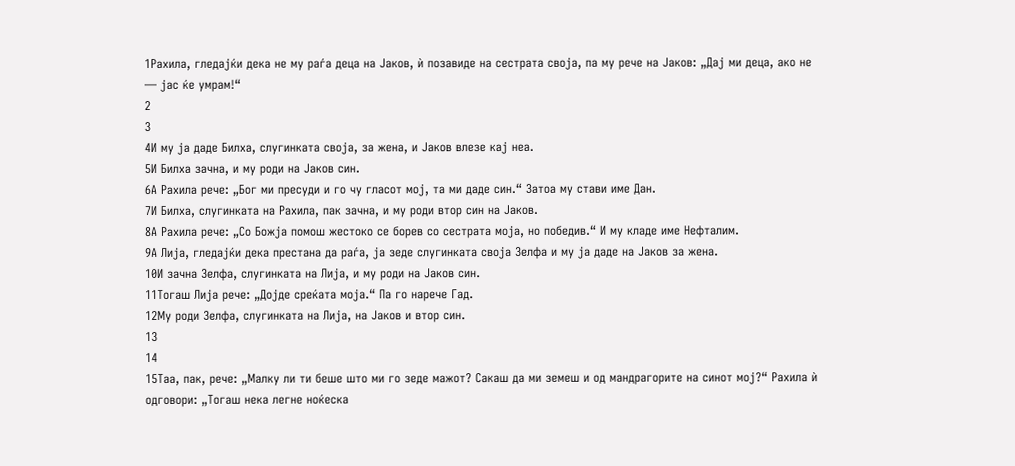1Рахила, гледајќи дека не му раѓа деца на Јаков, ѝ позавиде на сестрата своја, па му рече на Јаков: „Дај ми деца, ако не — јас ќе умрам!“
2
3
4И му ја даде Билха, слугинката своја, за жена, и Јаков влезе кај неа.
5И Билха зачна, и му роди на Јаков син.
6А Рахила рече: „Бог ми пресуди и го чу гласот мој, та ми даде син.“ Затоа му стави име Дан.
7И Билха, слугинката на Рахила, пак зачна, и му роди втор син на Јаков.
8А Рахила рече: „Со Божја помош жестоко се борев со сестрата моја, но победив.“ И му кладе име Нефталим.
9А Лија, гледајќи дека престана да раѓа, ја зеде слугинката своја Зелфа и му ја даде на Јаков за жена.
10И зачна Зелфа, слугинката на Лија, и му роди на Јаков син.
11Тогаш Лија рече: „Дојде среќата моја.“ Па го нарече Гад.
12Му роди Зелфа, слугинката на Лија, на Јаков и втор син.
13
14
15Таа, пак, рече: „Малку ли ти беше што ми го зеде мажот? Сакаш да ми земеш и од мандрагорите на синот мој?“ Рахила ѝ одговори: „Тогаш нека легне ноќеска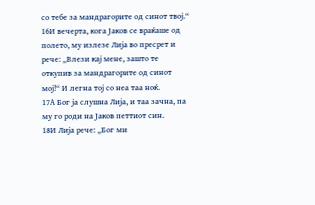со тебе за мандрагорите од синот твој.“
16И вечерта, кога Јаков се враќаше од полето, му излезе Лија во пресрет и рече: „Влези кај мене, зашто те откупив за мандрагорите од синот мој!“ И легна тој со неа таа ноќ.
17А Бог ја слушна Лија, и таа зачна, па му го роди на Јаков петтиот син.
18И Лија рече: „Бог ми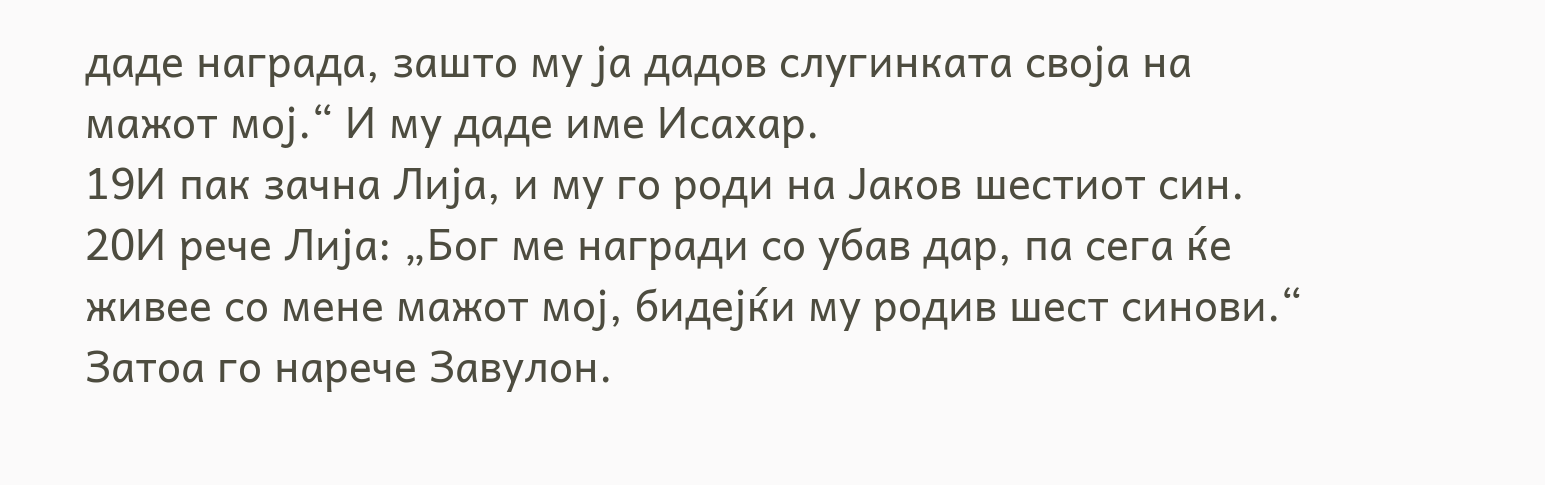даде награда, зашто му ја дадов слугинката своја на мажот мој.“ И му даде име Исахар.
19И пак зачна Лија, и му го роди на Јаков шестиот син.
20И рече Лија: „Бог ме награди со убав дар, па сега ќе живее со мене мажот мој, бидејќи му родив шест синови.“ Затоа го нарече Завулон.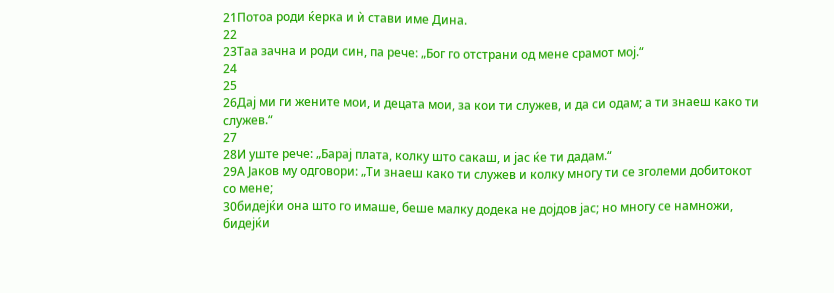21Потоа роди ќерка и ѝ стави име Дина.
22
23Таа зачна и роди син, па рече: „Бог го отстрани од мене срамот мој.“
24
25
26Дај ми ги жените мои, и децата мои, за кои ти служев, и да си одам; а ти знаеш како ти служев.“
27
28И уште рече: „Барај плата, колку што сакаш, и јас ќе ти дадам.“
29А Јаков му одговори: „Ти знаеш како ти служев и колку многу ти се зголеми добитокот со мене;
30бидејќи она што го имаше, беше малку додека не дојдов јас; но многу се намножи, бидејќи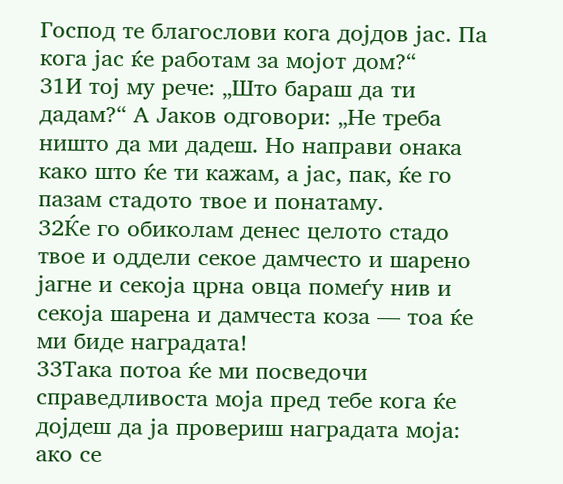Господ те благослови кога дојдов јас. Па кога јас ќе работам за мојот дом?“
31И тој му рече: „Што бараш да ти дадам?“ А Јаков одговори: „Не треба ништо да ми дадеш. Но направи онака како што ќе ти кажам, а јас, пак, ќе го пазам стадото твое и понатаму.
32Ќе го обиколам денес целото стадо твое и оддели секое дамчесто и шарено јагне и секоја црна овца помеѓу нив и секоја шарена и дамчеста коза — тоа ќе ми биде наградата!
33Така потоа ќе ми посведочи справедливоста моја пред тебе кога ќе дојдеш да ја провериш наградата моја: ако се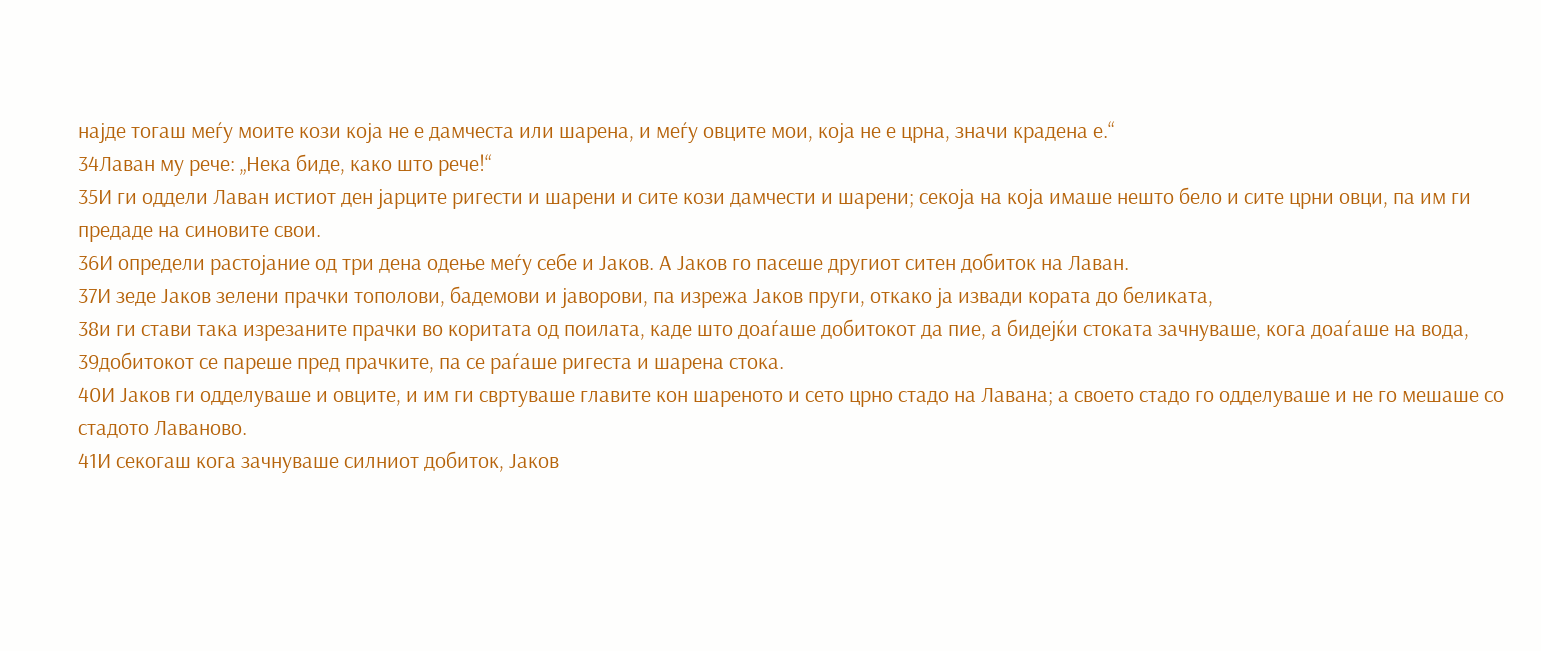најде тогаш меѓу моите кози која не е дамчеста или шарена, и меѓу овците мои, која не е црна, значи крадена е.“
34Лаван му рече: „Нека биде, како што рече!“
35И ги оддели Лаван истиот ден јарците ригести и шарени и сите кози дамчести и шарени; секоја на која имаше нешто бело и сите црни овци, па им ги предаде на синовите свои.
36И определи растојание од три дена одење меѓу себе и Јаков. А Јаков го пасеше другиот ситен добиток на Лаван.
37И зеде Јаков зелени прачки тополови, бадемови и јаворови, па изрежа Јаков пруги, откако ја извади кората до беликата,
38и ги стави така изрезаните прачки во коритата од поилата, каде што доаѓаше добитокот да пие, а бидејќи стоката зачнуваше, кога доаѓаше на вода,
39добитокот се пареше пред прачките, па се раѓаше ригеста и шарена стока.
40И Јаков ги одделуваше и овците, и им ги свртуваше главите кон шареното и сето црно стадо на Лавана; а своето стадо го одделуваше и не го мешаше со стадото Лаваново.
41И секогаш кога зачнуваше силниот добиток, Јаков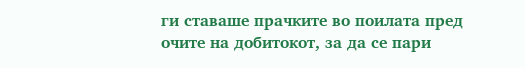ги ставаше прачките во поилата пред очите на добитокот, за да се пари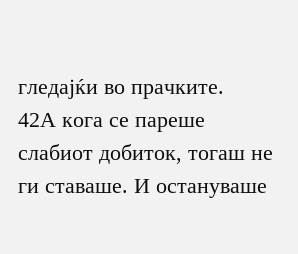гледајќи во прачките.
42А кога се пареше слабиот добиток, тогаш не ги ставаше. И остануваше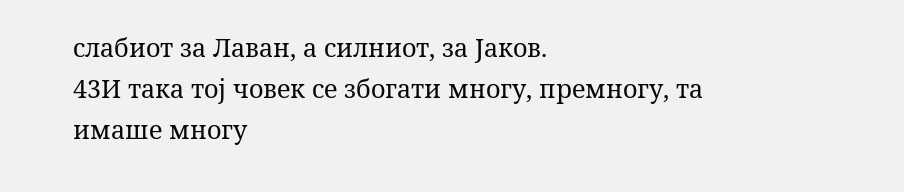слабиот за Лаван, а силниот, за Јаков.
43И така тој човек се збогати многу, премногу, та имаше многу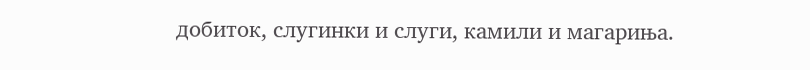добиток, слугинки и слуги, камили и магариња.